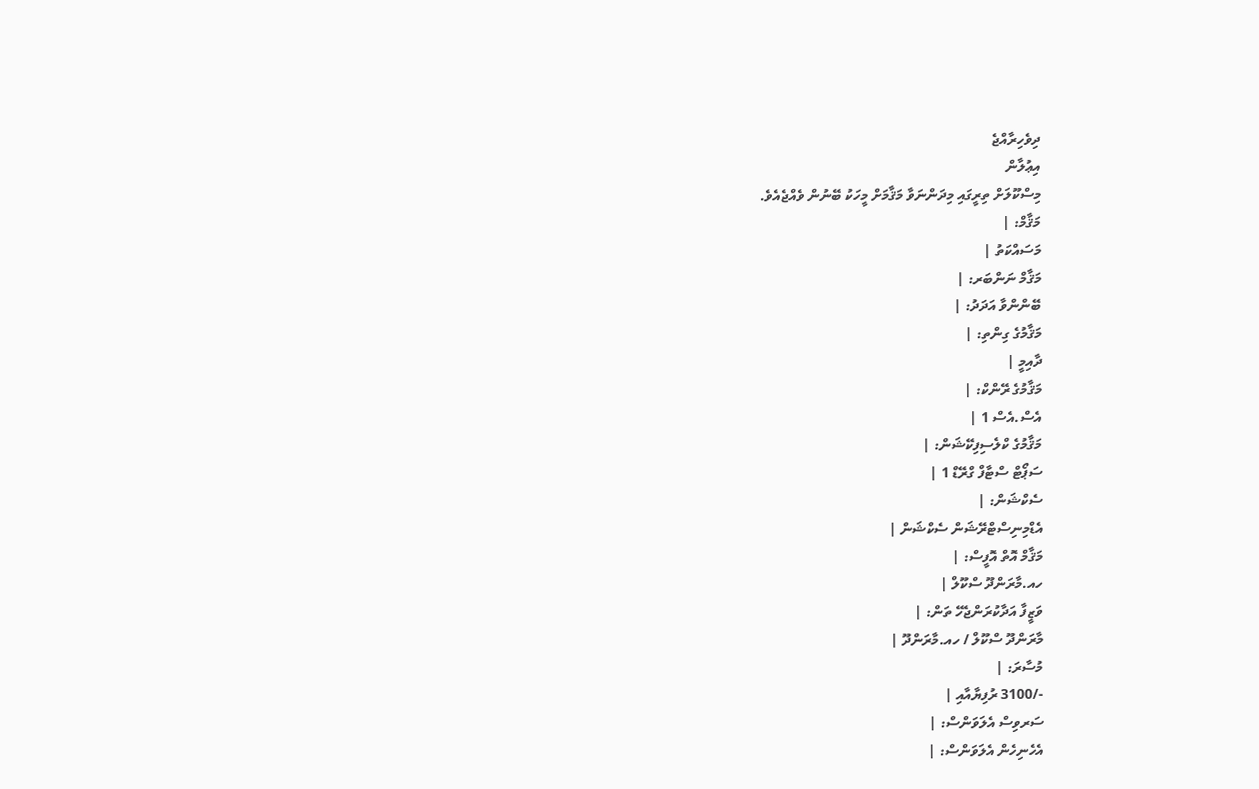ދިވެހިރާއްޖެ
އިޢުލާން
މިސްކޫލަށް ތިރީގައި މިދަންނަވާ މަޤާމަށް މީހަކު ބޭނުން ވެއްޖެއެވެ.
މަޤާމް: |
މަސައްކަތު |
މަޤާމް ނަންބަރ: |
ބޭންންވާ އަދަދު: |
މަޤާމުގެ ގިންތި: |
ދާއިމީ |
މަޤާމުގެ ރޭންކް: |
އެސް.އެސް 1 |
މަޤާމުގެ ކްލެސިފިކޭޝަން: |
ސަޕޯޓް ސްޓާފް ގްރޭޑް 1 |
ސެކްޝަން: |
އެޑްމިނިސްޓްރޭޝަން ސެކްޝަން |
މަޤާމް އޮތް އޮފީސް: |
ހއ.މާރަންދޫ ސްކޫލް |
ވަޒީފާ އަދާކުރަންޖެހޭ ތަން: |
މާރަންދޫ ސްކޫލް / ހއ.މާރަންދޫ |
މުސާރަ: |
-/3100 ރުފިޔާއާއި |
ސަރވިސް އެލަވަންސް: |
އެހެނިހެން އެލަވަންސް: |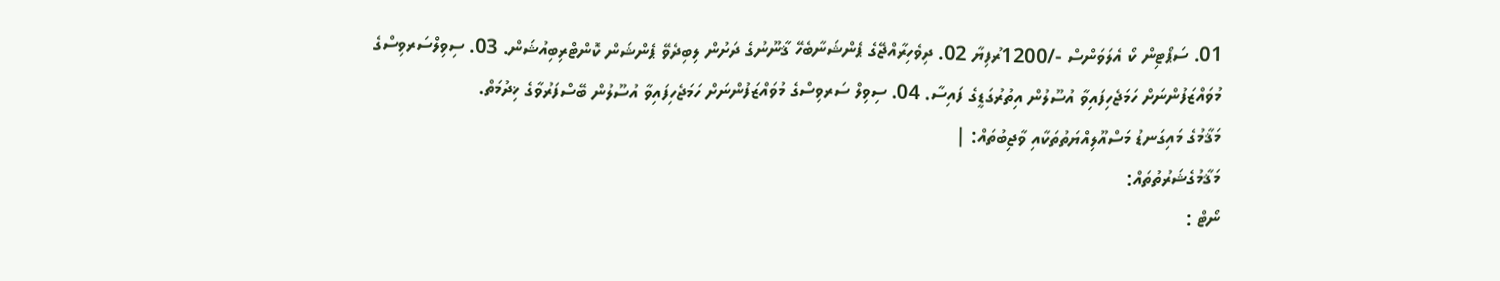01. ސަޕޯޓިން ކޯ އެލަވަންސް -/1200ރުފިޔާ 02. ދިވެހިރާއްޖޭގެ ޕެންޝަނާބެހޭ ޤާނޫނުގެ ދަށުން ލިބިދެވޭ ޕެންޝަން ކޮންޓްރިބިއުޝަން. 03. ސިވިލްސަރވިސްގެ މުވައްޒަފުންނަށް ހަމަޖެހިފައިވާ އުސޫލުން އިތުރުގަޑީގެ ފައިސާ. 04. ސިވިލް ސަރވިސްގެ މުވައްޒަފުންނަށް ހަމަޖެހިފައިވާ އުސޫލުން ބޭސްފަރުވާގެ ޚިދުމަތް.
މަޤާމުގެ މައިގަނޑު މަސްއޫލިއްޔަތުތަކާއި ވާޖިބުތައް: |
މަޤާމުގެޝަރުތުތައް:
ނޯޓް :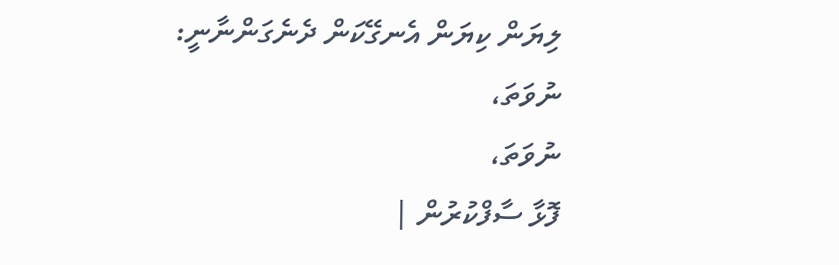ލިޔަން ކިޔަން އެނގޭކަން ދެނެގަންނާނީ:
ނުވަތަ،
ނުވަތަ،
ފޮޅާ ސާފްކުރުން |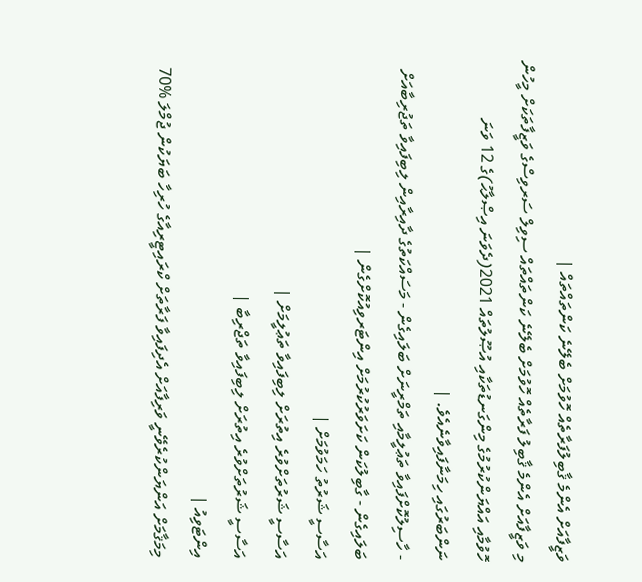ވަޒީފާއަށް އެންމެ ޤާބިލުފަރާތެއް ހޮވުމަށް ބެލޭނެ ކަންތައްތައް |
މި ވަޒީފާއަށް އެންމެ ޤާބިލު ފަރާތެއް ހޮވުމަށް ބެލޭނެ ކަންތައްތައް ސިވިލް ސަރވިސްގެ ވަޒީފާތަކަށް މީހުން ހޮވުމާއި އައްޔަންކުރުމުގެ މިންގަނޑުތަކާއި އުޞޫލުތައް 2021(ދެވަނަ އިޞްލާޙު)ގެ 12 ވަނަ ނަންބަރުގައި ހިމަނާފައިވާނެއެވެ. |
- ހާސިލުކޮށްފައިވާ ތަޢުލީމާއި ތަމްރީނަށް ބަލައިގެން - މަސައްކަތުގެ ދާއިރާއިން ލިބިފައިވާ ތަޖުރިބާއަށް ބަލައިގެން - ގާބިލުކަން ކަށަވަރުކުރުމަށް އިންޓަރވިއުކޮށްގެން |
އަސާސީ ޝަރުތު ހަމަވުމަށް |
އަސާސީ ޝަރުތަށްވުރެ އިތުރަށް ލިބިފައިވާ ތަޢުލީމަށް |
އަސާސީ ޝަރުތަށްވުރެ އިތުރަށް ލިބިފައިވާ ތަޖްރިބާ |
އިންޓަވިއު |
މިމަޤާމަށް އަންޔަންކުރެވޭނީ ވަރިފާއަށް އެދިފައިވާ ފަރާތަށް ކްރައިޓީރިއާގެ ހުރިހާ ބަޔަކުން ޖުމްލަ %70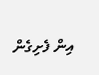އިން ފެށިގެން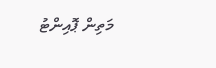މަތިން ޕޮއިންޓު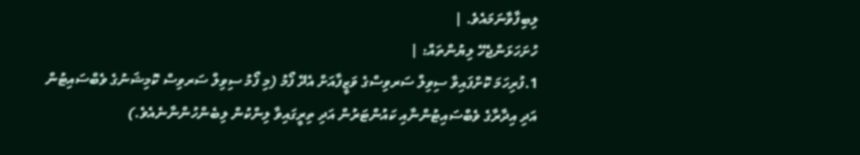ލިބިފާވާނަމައެވެ. |
ހުށަހަޅަންޖެހޭ ލިޔުންތައް: |
1.ފުރިހަމަ ކޮށްފައިވާ ސިވިލް ސަރވިސްގެ ވަޒީފާއަށް އެދޭ ފޯމު (މި ފޯމު ސިވިލް ސަރވިސް ކޮމިޝަނުގެ ވެބްސައިޓުން އަދި އިދާރާގެ ވެބްސައިޓުންނާއި ކައުންޓަރުން އަދި ތިރީގައިވާ ލިންކުން ލިބެންހުންނާނެއެވެ.)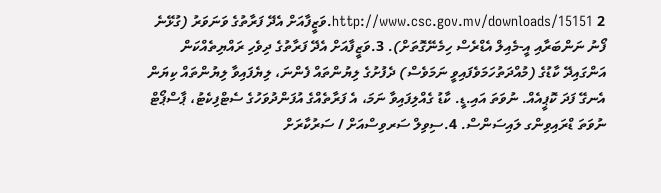http://www.csc.gov.mv/downloads/15151 2.ވަޒީފާއަށް އެދޭ ފަރާތުގެ ވަނަވަރު (ގުޅޭނެ ފޯނު ނަންބަރާއި އީ-މެއިލް އެޑްރެސް ހިމެނޭގޮތަށް). 3.ވަޒީފާއަށް އެދޭ ފަރާތުގެ ދިވެހި ރައްޔިތެއްކަން އަންގައިދޭ ކާޑުގެ (މުއްދަތުހަމަވެފައިވީ ނަމަވެސް) ދެފުށުގެ ލިޔުންތައް ފެންނަ، ލިޔެފައިވާ ލިޔުންތައް ކިޔަން އެނގޭ ފަދަ ކޮޕީއެއް. ނުވަތަ އައި.ޑީ. ކާޑު ގެއްލިފައިވާ ނަމަ، އެ ފަރާތެއްގެ އުފަންދުވަހުގެ ސެޓްފިކެޓު، ޕާސްޕޯޓް ނުވަތަ ޑްރައިވިންގ ލައިސަންސް. 4.ސިވިލް ސަރވިސްއަށް / ސަރުކާރަށް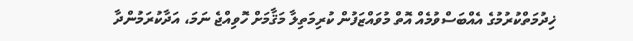ޚިދުމަތްކުރުމުގެ އެއްބަސްވުމެއް އޮތް މުވައްޒަފުން ކުރިމަތިލާ މަޤާމަށް ހޮވިއްޖެ ނަމަ، އަދާކުރަމުންދާ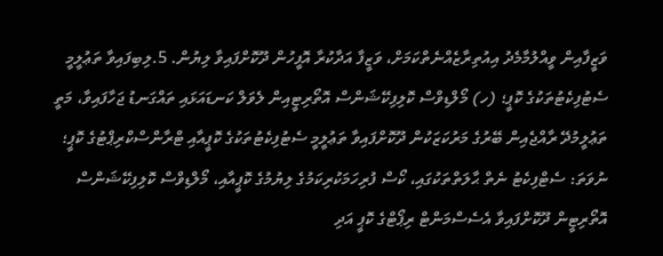ވަޒީފާއިން ވީއްލުމާމެދު އިއުތިރާޒެއްނެތްކަމަށް، ވަޒީފާ އަދާކުރާ އޮފީހުން ދޫކޮށްފައިވާ ލިޔުން. 5.ލިބިފައިވާ ތަޢުލީމީ ސެޓުފިކެޓުތަކުގެ ކޮޕީ؛ (ހ) މޯލްޑިވްސް ކޮލިފިކޭޝަންސް އޮތޯރިޓީއިން ލެވަލް ކަނޑައަޅައި ތައްގަނޑު ޖަހާފައިވާ، މަތީ ތަޢުލީމުދޭ ރާއްޖެއިން ބޭރުގެ މަރުކަޒަކުން ދޫކޮށްފައިވާ ތަޢުލީމީ ސެޓުފިކެޓުތަކުގެ ކޮޕީއާއި ޓްރާންސްކްރިޕްޓުގެ ކޮޕީ؛ ނުވަތަ: ސެޓްފިކެޓު ނެތް ޙާލަތްތަކުގައި، ކޯސް ފުރިހަމަކުރިކަމުގެ ލިޔުމުގެ ކޮޕީއާއި، މޯލްޑިވްސް ކޮލިފިކޭޝަންސް އޮތޯރިޓީން ދޫކޮށްފައިވާ އެސެސްމަންޓް ރިޕޯޓްގެ ކޮޕީ އަދި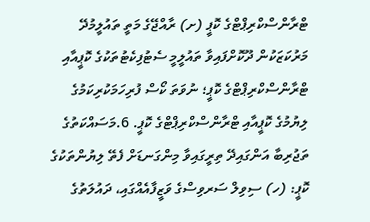ޓްރާންސްކްރިޕްޓްގެ ކޮޕީ (ށ) ރާއްޖޭގެ މަތީ ތައުލީމުދޭ މަރުކަޒަކުން ދޫކޮށްފައިވާ ތައުލީމީ ސެޓުފިކެޓުތަކުގެ ކޮޕީއާއި ޓްރާންސްކްރިޕްޓްގެ ކޮޕީ؛ ނުވަތަ ކޯސް ފުރިހަމަކުރިކަމުގެ ލިޔުމުގެ ކޮޕީއާއި ޓްރާންސްކްރިޕްޓްގެ ކޮޕީ. 6.މަސައްކަތުގެ ތަޖުރިބާ އަންގައިދޭ ތިރީގައިވާ މިންގަނޑަށް ފެތޭ ލިޔުންތަކުގެ ކޮޕީ: (ހ) ސިވިލް ސަރވިސްގެ ވަޒީފާއެއްގައި، ދައުލަތުގެ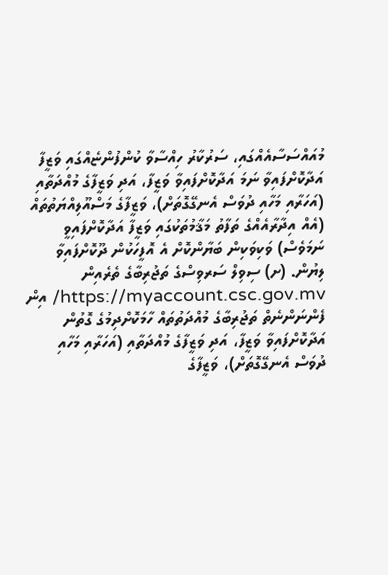މުއައްސަސާއެއްގައި، ސަރުކާރު ހިއްސާވާ ކުންފުންޏެއްގައި ވަޒީފާ އަދާކޮށްފައިވާ ނަމަ އަދާކޮށްފައިވާ ވަޒީފާ، އަދި ވަޒީފާގެ މުއްދަތާއި (އަހަރާއި މަހާއި ދުވަސް އެނގޭގޮތަށް)، ވަޒީފާގެ މަސްއޫލިއްޔަތުތައް (އެއް އިދާރާއެއްގެ ތަފާތު މަޤާމުތަކުގައި ވަޒީފާ އަދާކޮށްފައިވީ ނަމަވެސް) ވަކިވަކިން ބަޔާންކޮށް އެ އޮފީހަކުން ދޫކޮށްފައިވާ ލިޔުން. (ށ) ސިވިލް ސަރވިސްގެ ތަޖުރިބާގެ ތެރެއިން https://myaccount.csc.gov.mv/ އިން ފެންނަންނެތް ތަޖުރިބާގެ މުއްދަތުތައް ހާމަކޮށްދިމުގެ ގޮތުން އަދާކޮށްފައިވާ ވަޒީފާ، އަދި ވަޒީފާގެ މުއްދަތާއި (އަހަރާއި މަހާއި ދުވަސް އެނގޭގޮތަށް)، ވަޒީފާގެ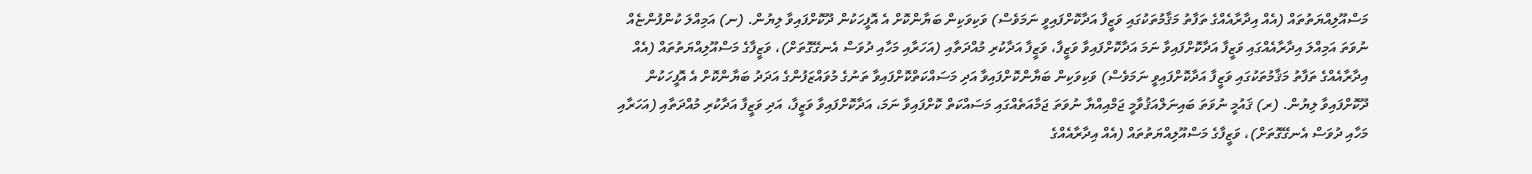މަސްއޫލިއްޔަތުތައް (އެއް އިދާރާއެއްގެ ތަފާތު މަޤާމުތަކުގައި ވަޒީފާ އަދާކޮށްފައިވީ ނަމަވެސް) ވަކިވަކިން ބަޔާންކޮށް އެ އޮފީހަކުން ދޫކޮށްފައިވާ ލިޔުން. (ނ) އަމިއްލަ ކުންފުންޏެއް ނުވަތަ އަމިއްލަ އިދާރާއެއްގައި ވަޒީފާ އަދާކޮށްފައިވާ ނަމަ އަދާކޮށްފައިވާ ވަޒީފާ، ވަޒީފާ އަދާކުރި މުއްދަތާއި (އަހަރާއި މަހާއި ދުވަސް އެނގޭގޮތަށް)، ވަޒީފާގެ މަސްއޫލިއްޔަތުތައް (އެއް އިދާރާއެއްގެ ތަފާތު މަޤާމުތަކުގައި ވަޒީފާ އަދާކޮށްފައިވީ ނަމަވެސް) ވަކިވަކިން ބަޔާންކޮށްފައިވާ އަދި މަސައްކަތްކޮށްފައިވާ ތަނުގެ މުވައްޒަފުންގެ އަދަދު ބަޔާންކޮށް އެ އޮފީހަކުން ދޫކޮށްފައިވާ ލިޔުން. (ރ) ޤައުމީ ނުވަތަ ބައިނަލްއަޤުވާމީ ޖަމްއިއްޔާ ނުވަތަ ޖަމާއަތެއްގައި މަސައްކަތް ކޮށްފައިވާ ނަމަ، އަދާކޮށްފައިވާ ވަޒީފާ، އަދި ވަޒީފާ އަދާކުރި މުއްދަތާއި (އަހަރާއި މަހާއި ދުވަސް އެނގޭގޮތަށް)، ވަޒީފާގެ މަސްއޫލިއްޔަތުތައް (އެއް އިދާރާއެއްގެ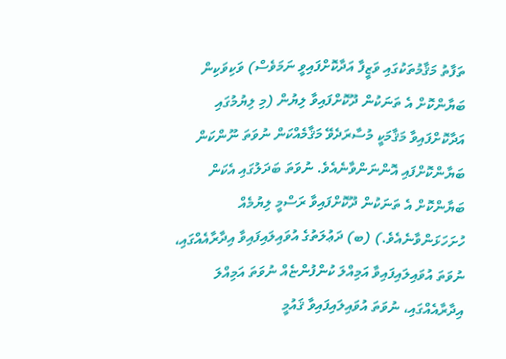ތަފާތު މަޤާމުތަކުގައި ވަޒީފާ އަދާކޮށްފައިވީ ނަމަވެސް) ވަކިވަކިން ބަޔާންކޮށް އެ ތަނަކުން ދޫކޮށްފައިވާ ލިޔުން (މި ލިޔުމުގައި އަދާކޮށްފައިވާ މަޤާމަކީ މުސާރަދެވޭ މަޤާމެއްކަން ނުވަތަ ނޫންކަން ބަޔާންކޮށްފައި އޮންނަންވާނެއެވެ. ނުވަތަ ބަދަލުގައި އެކަން ބަޔާންކޮށް އެ ތަނަކުން ދޫކޮށްފައިވާ ރަސްމީ ލިޔުމެއް ހުށަހަޅަންވާނެއެވެ.) (ބ) ދަޢުލަތުގެ އުވައިލައިފައިވާ އިދާރާއެއްގައި، ނުވަތަ އުވައިލައިފައިވާ އަމިއްލަ ކުންފުންޏެއް ނުވަތަ އަމިއްލަ އިދާރާއެއްގައި، ނުވަތަ އުވައިލައިފައިވާ ޤައުމީ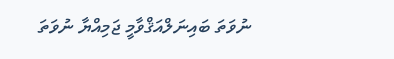ނުވަތަ ބައިނަލްއަޤްވާމީ ޖަމިއްޔާ ނުވަތަ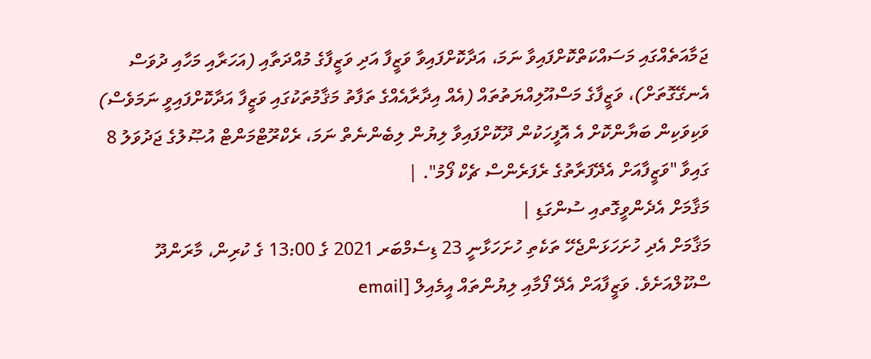ޖަމާއަތެއްގައި މަސައްކަތްކޮށްފައިވާ ނަމަ، އަދާކޮށްފައިވާ ވަޒީފާ އަދި ވަޒީފާގެ މުއްދަތާއި (އަހަރާއި މަހާއި ދުވަސް އެނގޭގޮތަށް)، ވަޒީފާގެ މަސްއޫލިއްޔަތުތައް (އެއް އިދާރާއެއްގެ ތަފާތު މަޤާމުތަކުގައި ވަޒީފާ އަދާކޮށްފައިވީ ނަމަވެސް) ވަކިވަކިން ބަޔާންކޮށް އެ އޮފީހަކުން ދޫކޮށްފައިވާ ލިޔުން ލިބެންނެތް ނަމަ، ރެކްރޫޓްމަންޓް އުޞޫލުގެ ޖަދުވަލު 8 ގައިވާ "ވަޒީފާއަށް އެދޭފަރާތުގެ ރެފަރެންސް ޗެކް ފޯމު". |
މަޤާމަށް އެދެންވީގޮތއި ސުންގަޑި |
މަޤާމަށް އެދި ހުށަހަޅަންޖެހޭ ތަކެތި ހުށަހަޅާނީ 23 ޑިސެމްބަރ 2021 ގެ 13:00 ގެ ކުރިން، މާރަންދޫ ސްކޫލްއަށެވެ. ވަޒީފާއަށް އެދޭ ފޯމާއި ލިޔުންތައް އީމެއިލް [email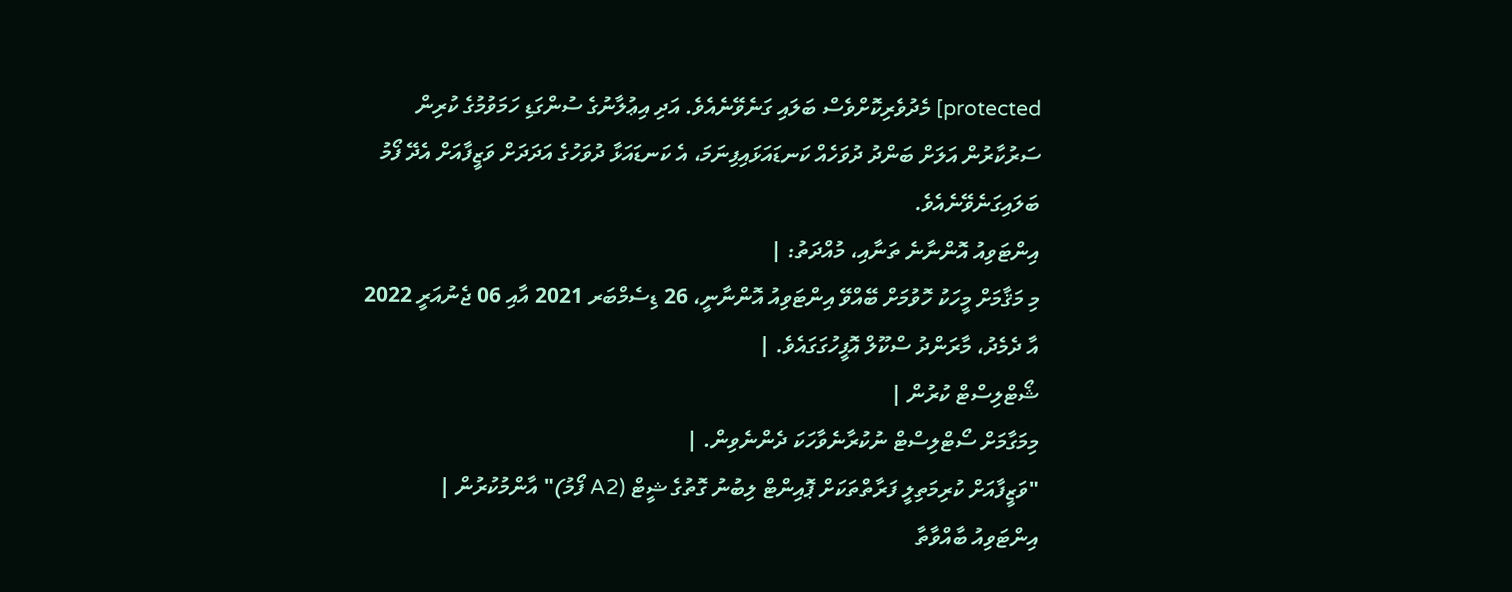protected] މެދުވެރިކޮށްވެސް ބަލައި ގަނެވޭނެއެވެ. އަދި އިޢުލާނުގެ ސުންގަޑި ހަމަވުމުގެ ކުރިން ސަރުކާރުން އަލަށް ބަންދު ދުވަހެއް ކަނޑައަޅައިފިނަމަ، އެ ކަނޑައަޅާ ދުވަހުގެ އަދަދަށް ވަޒީފާއަށް އެދޭ ފޯމު ބަލައިގަނެވޭނެއެވެ.
އިންޓަވިއު އޮންނާނެ ތަނާއި، މުއްދަތު: |
މި މަޤާމަށް މީހަކު ހޮވުމަށް ބޭއްވޭ އިންޓަވިއު އޮންނާނީ، 26 ޑިސެމްބަރ 2021 އާއި 06 ޖެނުއަރީ 2022 އާ ދެމެދު، މާރަންދު ސްކޫލް އޮފީހުގަގައެވެ. |
ޝޯޓްލިސްޓް ކުރުން |
މިމަގާމަށް ސޯޓްލިސްޓް ނުކުރާނެވާހަކަ ދެންނެވިން. |
"ވަޒީފާއަށް ކުރިމަތިލީ ފަރާތްތަކަށް ޕޮއިންޓް ލިބުނު ގޮތުގެ ޝީޓް (A2 ފޯމު)" އާންމުކުރުން |
އިންޓަވިއު ބާއްވާތާ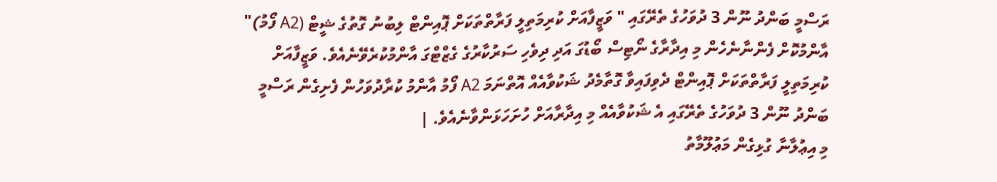ރަސްމީ ބަންދު ނޫން 3 ދުވަހުގެ ތެރޭގައި " ވަޒީފާއަށް ކުރިމަތިލީ ފަރާތްތަކަށް ޕޮއިންޓް ލިބުނު ގޮތުގެ ޝީޓް (A2 ފޯމު)" އާންމުކޮށް ފެންނާނެހެން މި އިދާރާގެ ނޯޓިސް ބޯޑުގަ އަދި ދިވެހި ސަރުކާރުގެ ގެޒްޓްގަ އާންމުކުރެވޭނެއެވެ. ވަޒީފާއަށް ކުރިމަތިލީ ފަރާތްތަކަށް ޕޮއިންޓް ދެވިފައިވާ ގޮތާމެދު ޝަކުވާއެއް އޮތްނަމަ A2 ފޯމު އާންމު ކުރާދުވަހުން ފެށިގެން ރަސްމީ ބަންދު ނޫން 3 ދުވަހުގެ ތެރޭގައި އެ ޝަކުވާއެއް މި އިދާރާއަށް ހުށަހަޅަންވާނެއެވެ. |
މި އިޢުލާނާ ގުޅިގެން މަޢުލޫމާތު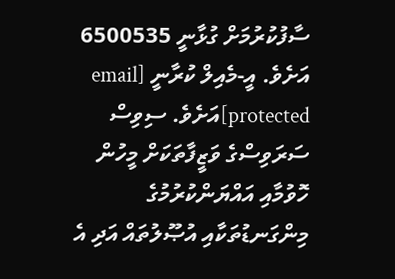ސާފުކުރުމަށް ގުޅާނީ 6500535 އަށެވެ. އީ-މެއިލް ކުރާނީ [email protected]އަށެވެ. ސިވިސް ސަރަވިސްގެ ވަޒީފާތަކަށް މީހުން ހޮވުމާއި އައްޔަންކުރުމުގެ މިންގަނޑުތަކާއި އުޞޫލުތައް އަދި އެ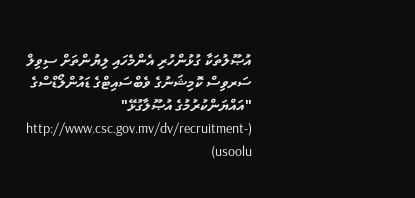އުޞޫލުތަކާ ގުޅުންހުރި އެންމެހައި ލިޔުންތަށް ސިވިލް ސަރވިސް ކޮމިޝަނުގެ ވެބްސައިޓްގެ ޑައުންލޯޑްސްގެ "އައްޔަންކުރުމުގެ އުޞޫލާގުޅޭ" (http://www.csc.gov.mv/dv/recruitment-usoolu)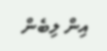އިން ލިބެން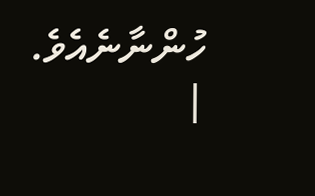ހުންނާނެއެވެ. |